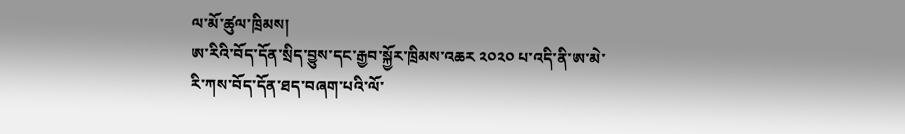ལ་མོ་ཚུལ་ཁྲིམས།
ཨ་རིའི་བོད་དོན་སྲིད་བྱུས་དང་རྒྱབ་སྐྱོར་ཁྲིམས་འཆར ༢༠༢༠ པ་འདི་ནི་ཨ་མེ་རི་ཀས་བོད་དོན་ཐད་བཞག་པའི་ལོ་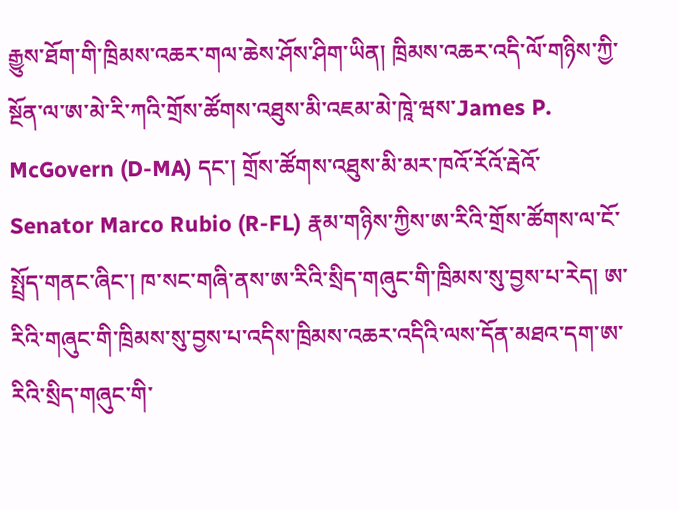རྒྱུས་ཐོག་གི་ཁྲིམས་འཆར་གལ་ཆེས་ཤོས་ཤིག་ཡིན། ཁྲིམས་འཆར་འདི་ལོ་གཉིས་ཀྱི་སྔོན་ལ་ཨ་མེ་རི་ཀའི་གྲོས་ཚོགས་འཐུས་མི་འཇམ་མེ་ཁཱེ་ཝས་James P. McGovern (D-MA) དང་། གྲོས་ཚོགས་འཐུས་མི་མར་ཁའོ་རོའོ་རྦེའོ་ Senator Marco Rubio (R-FL) རྣམ་གཉིས་ཀྱིས་ཨ་རིའི་གྲོས་ཚོགས་ལ་ངོ་སྤྲོད་གནང་ཞིང་། ཁ་སང་གཞི་ནས་ཨ་རིའི་སྲིད་གཞུང་གི་ཁྲིམས་སུ་བྱས་པ་རེད། ཨ་རིའི་གཞུང་གི་ཁྲིམས་སུ་བྱས་པ་འདིས་ཁྲིམས་འཆར་འདིའི་ལས་དོན་མཐའ་དག་ཨ་རིའི་སྲིད་གཞུང་གི་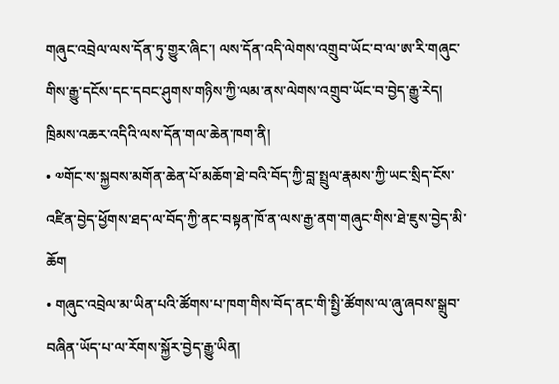གཞུང་འབྲེལ་ལས་དོན་ཏུ་གྱུར་ཞིང་། ལས་དོན་འདི་ལེགས་འགྲུབ་ཡོང་བ་ལ་ཨ་རི་གཞུང་གིས་རྒྱུ་དངོས་དང་དབང་ཤུགས་གཉིས་ཀྱི་ལམ་ནས་ལེགས་འགྲུབ་ཡོང་བ་བྱེད་རྒྱུ་རེད།
ཁྲིམས་འཆར་འདིའི་ལས་དོན་གལ་ཆེན་ཁག་ནི།
• ༧གོང་ས་སྐྱབས་མགོན་ཆེན་པོ་མཆོག་ཐེ་བའི་བོད་ཀྱི་བླ་སྤྲུལ་རྣམས་ཀྱི་ཡང་སྲིད་ངོས་འཛིན་བྱེད་ཕྱོགས་ཐད་ལ་བོད་ཀྱི་ནང་བསྟན་ཁོ་ན་ལས་རྒྱ་ནག་གཞུང་གིས་ཐེ་ཇུས་བྱེད་མི་ཆོག
• གཞུང་འབྲེལ་མ་ཡིན་པའི་ཚོགས་པ་ཁག་གིས་བོད་ནང་གི་སྤྱི་ཚོགས་ལ་ཞུ་ཞབས་སྒྲུབ་བཞིན་ཡོད་པ་ལ་རོགས་སྐྱོར་བྱེད་རྒྱུ་ཡིན།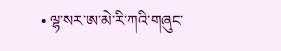• ལྷ་སར་ཨ་མེ་རི་ཀའི་གཞུང་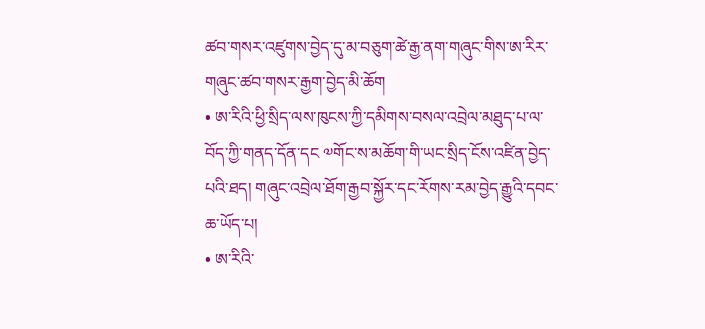ཚབ་གསར་འཛུགས་བྱེད་དུ་མ་བཅུག་ཚེ་རྒྱ་ནག་གཞུང་གིས་ཨ་རིར་གཞུང་ཚབ་གསར་རྒྱག་བྱེད་མི་ཆོག
• ཨ་རིའི་ཕྱི་སྲིད་ལས་ཁུངས་ཀྱི་དམིགས་བསལ་འབྲེལ་མཐུད་པ་ལ་བོད་ཀྱི་གནད་དོན་དང ༧གོང་ས་མཆོག་གི་ཡང་སྲིད་ངོས་འཛིན་བྱེད་པའི་ཐད། གཞུང་འབྲེལ་ཐོག་རྒྱབ་སྐྱོར་དང་རོགས་རམ་བྱེད་རྒྱུའི་དབང་ཆ་ཡོད་པ།
• ཨ་རིའི་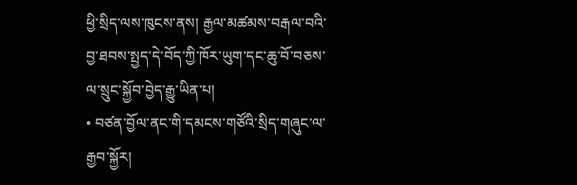ཕྱི་སྲིད་ལས་ཁུངས་ནས། རྒྱལ་མཚམས་བརྒལ་བའི་བྱ་ཐབས་སྤྱད་དེ་བོད་ཀྱི་ཁོར་ཡུག་དང་ཆུ་བོ་བཅས་ལ་སྲུང་སྐྱོབ་བྱེད་རྒྱུ་ཡིན་པ།
• བཙན་བྱོལ་ནང་གི་དམངས་གཙོའི་སྲིད་གཞུང་ལ་རྒྱབ་སྐྱོར།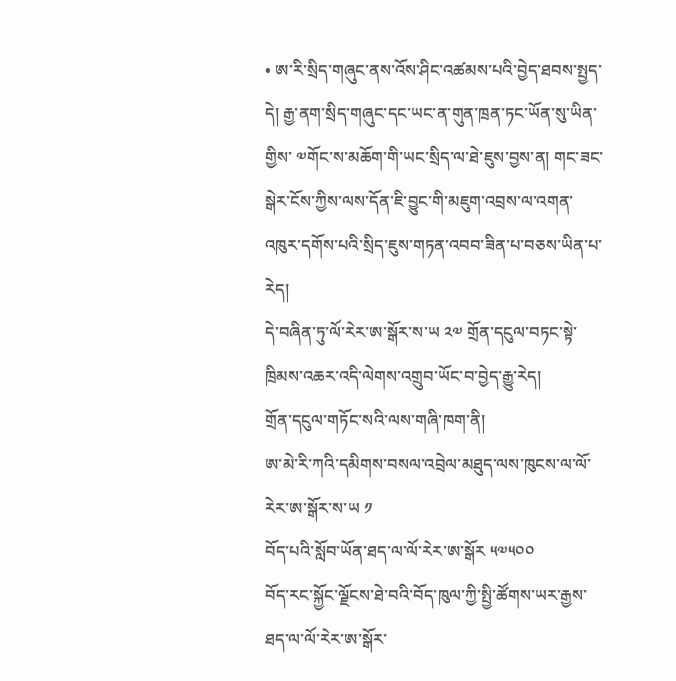• ཨ་རི་སྲིད་གཞུང་ནས་འོས་ཤིང་འཚམས་པའི་བྱེད་ཐབས་སྤྱད་དེ། རྒྱ་ནག་སྲིད་གཞུང་དང་ཡང་ན་གུན་ཁྲན་ཏང་ཡོན་སུ་ཡིན་གྱིས་ ༧གོང་ས་མཆོག་གི་ཡང་སྲིད་ལ་ཐེ་ཇུས་བྱས་ན། གང་ཟང་སྒེར་ངོས་ཀྱིས་ལས་དོན་ཇི་བྱུང་གི་མཇུག་འབྲས་ལ་འགན་འཁུར་དགོས་པའི་སྲིད་ཇུས་གཏན་འབབ་ཟིན་པ་བཅས་ཡིན་པ་རེད།
དེ་བཞིན་ཏུ་ལོ་རེར་ཨ་སྒོར་ས་ཡ ༢༧ གྲོན་དངུལ་བཏང་སྟེ་ཁྲིམས་འཆར་འདི་ལེགས་འགྲུབ་ཡོང་བ་བྱེད་རྒྱུ་རེད།
གྲོན་དངུལ་གཏོང་སའི་ལས་གཞི་ཁག་ནི།
ཨ་མེ་རི་ཀའི་དམིགས་བསལ་འབྲེལ་མཐུད་ལས་ཁུངས་ལ་ལོ་རེར་ཨ་སྒོར་ས་ཡ ༡
བོད་པའི་སློབ་ཡོན་ཐད་ལ་ལོ་རེར་ཨ་སྒོར ༥༧༥༠༠
བོད་རང་སྐྱོང་ལྗོངས་ཐེ་བའི་བོད་ཁུལ་ཀྱི་སྤྱི་ཚོགས་ཡར་རྒྱས་ཐད་ལ་ལོ་རེར་ཨ་སྒོར་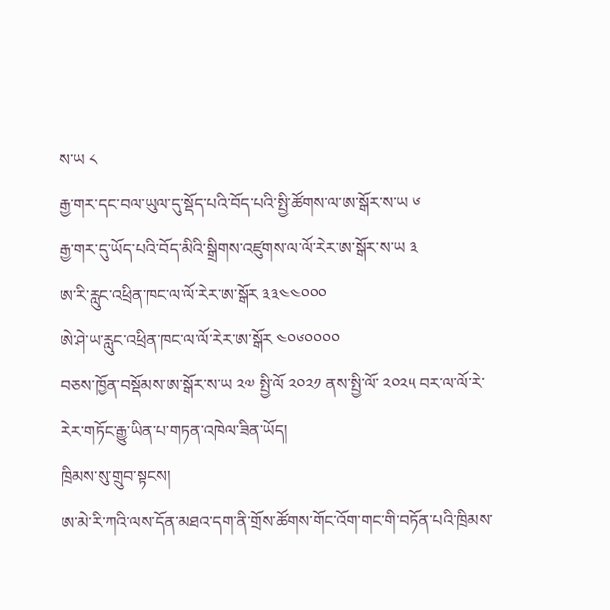ས་ཡ ༨
རྒྱ་གར་དང་བལ་ཡུལ་དུ་སྡོད་པའི་བོད་པའི་སྤྱི་ཚོགས་ལ་ཨ་སྒོར་ས་ཡ ༦
རྒྱ་གར་དུ་ཡོད་པའི་བོད་མིའི་སྒྲིགས་འཛུགས་ལ་ལོ་རེར་ཨ་སྒོར་ས་ཡ ༣
ཨ་རི་རླུང་འཕྲིན་ཁང་ལ་ལོ་རེར་ཨ་སྒོར ༣༣༤༤༠༠༠
ཨེ་ཤེ་ཡ་རླུང་འཕྲིན་ཁང་ལ་ལོ་རེར་ཨ་སྒོར ༤༠༦༠༠༠༠
བཅས་ཁྱོན་བསྡོམས་ཨ་སྒོར་ས་ཡ ༢༧ སྤྱི་ལོ ༢༠༢༡ ནས་སྤྱི་ལོ་ ༢༠༢༥ བར་ལ་ལོ་རེ་རེར་གཏོང་རྒྱུ་ཡིན་པ་གཏན་འཁེལ་ཟིན་ཡོད།
ཁྲིམས་སུ་གྲུབ་སྟངས།
ཨ་མེ་རི་ཀའི་ལས་དོན་མཐའ་དག་ནི་གྲོས་ཚོགས་གོང་འོག་གང་གི་བཏོན་པའི་ཁྲིམས་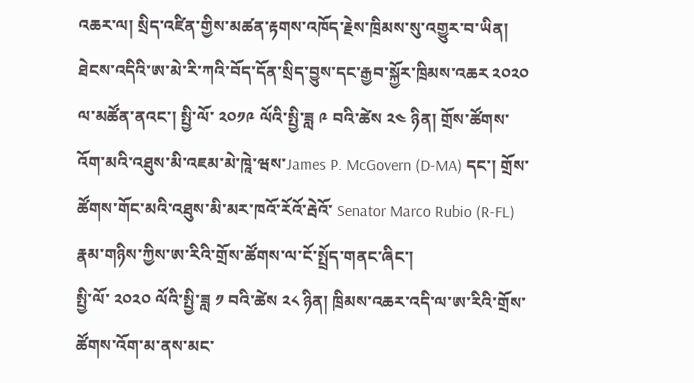འཆར་ལ། སྲིད་འཛིན་གྱིས་མཚན་རྟགས་འཁོད་རྗེས་ཁྲིམས་སུ་འགྱུར་བ་ཡིན། ཐེངས་འདིའི་ཨ་མེ་རི་ཀའི་བོད་དོན་སྲིད་བྱུས་དང་རྒྱབ་སྐྱོར་ཁྲིམས་འཆར ༢༠༢༠ ལ་མཚོན་ནའང་། སྤྱི་ལོ་ ༢༠༡༩ ལོའི་སྤྱི་ཟླ ༩ བའི་ཚེས ༢༤ ཉིན། གྲོས་ཚོགས་འོག་མའི་འཐུས་མི་འཇམ་མེ་ཁཱེ་ཝས་James P. McGovern (D-MA) དང་། གྲོས་ཚོགས་གོང་མའི་འཐུས་མི་མར་ཁའོ་རོའོ་རྦེའོ་ Senator Marco Rubio (R-FL) རྣམ་གཉིས་ཀྱིས་ཨ་རིའི་གྲོས་ཚོགས་ལ་ངོ་སྤྲོད་གནང་ཞིང་།
སྤྱི་ལོ་ ༢༠༢༠ ལོའི་སྤྱི་ཟླ ༡ བའི་ཚེས ༢༨ ཉིན། ཁྲིམས་འཆར་འདི་ལ་ཨ་རིའི་གྲོས་ཚོགས་འོག་མ་ནས་མང་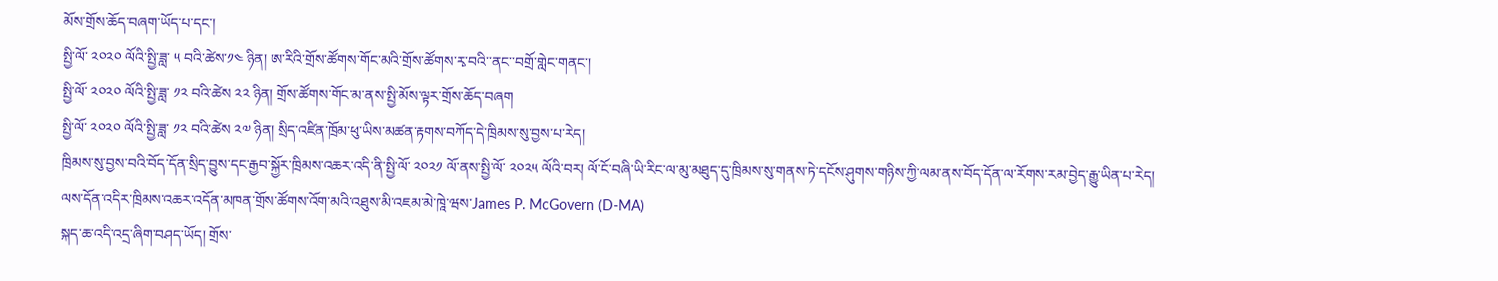མོས་གྲོས་ཆོད་བཞག་ཡོད་པ་དང་།
སྤྱི་ལོ་ ༢༠༢༠ ལོའི་སྤྱི་ཟླ་ ༥ བའི་ཚེས་༡༤ ཉིན། ཨ་རིའི་གྲོས་ཚོགས་གོང་མའི་གྲོས་ཚོགས་རྭ་བའི་་ནང་་བགྲོ་གླེང་གནང་།
སྤྱི་ལོ་ ༢༠༢༠ ལོའི་སྤྱི་ཟླ་ ༡༢ བའི་ཚེས ༢༢ ཉིན། གྲོས་ཚོགས་གོང་མ་ནས་སྤྱི་མོས་ལྟར་གྲོས་ཆོད་བཞག
སྤྱི་ལོ་ ༢༠༢༠ ལོའི་སྤྱི་ཟླ་ ༡༢ བའི་ཚེས ༢༧ ཉིན། སྲིད་འཛིན་ཁྲོམ་ཕུ་ཡིས་མཚན་རྟགས་བཀོད་དེ་ཁྲིམས་སུ་བྱས་པ་རེད།
ཁྲིམས་སུ་བྱས་བའི་བོད་དོན་སྲིད་བྱུས་དང་རྒྱབ་སྐྱོར་ཁྲིམས་འཆར་འདི་ནི་སྤྱི་ལོ་ ༢༠༢༡ ལོ་ནས་སྤྱི་ལོ་ ༢༠༢༥ ལོའི་བར། ལོ་ངོ་བཞི་ཡི་རིང་ལ་མུ་མཐུད་དུ་ཁྲིམས་སུ་གནས་ཏེ་དངོས་ཤུགས་གཉིས་ཀྱི་ལམ་ནས་བོད་དོན་ལ་རོགས་རམ་བྱེད་རྒྱུ་ཡིན་པ་རེད།
ལས་དོན་འདིར་ཁྲིམས་འཆར་འདོན་མཁན་གྲོས་ཚོགས་འོག་མའི་འཐུས་མི་འཇམ་མེ་ཁཱེ་ཝས་James P. McGovern (D-MA)
སྐད་ཆ་འདི་འདྲ་ཞིག་བཤད་ཡོད། གྲོས་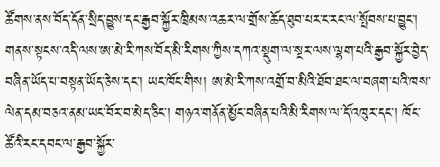ཚོགས་ནས་བོད་དོན་སྲིད་བྱུས་དང་རྒྱབ་སྐྱོར་ཁྲིམས་འཆར་ལ་གྲོས་ཆོད་ཐུབ་པར་ང་རང་ལ་སྤོབས་པ་བྱུང་། གནས་སྟངས་འདི་ལས་ཨ་མེ་རི་ཀས་བོད་མི་རིགས་ཀྱིས་དཀའ་སྡུག་ལ་སྔར་ལས་ལྷག་པའི་རྒྱབ་སྐྱོར་བྱེད་བཞིན་ཡོད་པ་བསྟན་ཡོད་ཅེས་དང་། ཡང་ཁོང་གིས། ཨ་མེ་རི་ཀས་འགྲོ་བ་མིའི་ཐོབ་ཐང་ལ་བཞག་པའི་ཁས་ལེན་དམ་བཅའ་ནམ་ཡང་བོར་བ་མེད་ཅིང་། གཉའ་གནོན་མྱོང་བཞིན་པའི་མི་རིགས་ལ་དོ་འཁུར་དང་། ཁོང་ཚོའི་རང་དབང་ལ་རྒྱབ་སྐྱོར་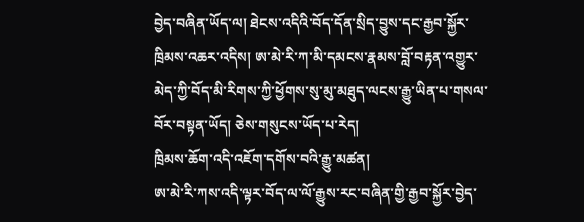བྱེད་བཞིན་ཡོད་ལ། ཐེངས་འདིའི་བོད་དོན་སྲིད་བྱུས་དང་རྒྱབ་སྐྱོར་ཁྲིམས་འཆར་འདིས། ཨ་མེ་རི་ཀ་མི་དམངས་རྣམས་བློ་བརྟན་འགྱུར་མེད་ཀྱི་བོད་མི་རིགས་ཀྱི་ཕྱོགས་སུ་མུ་མཐུད་ལངས་རྒྱུ་ཡིན་པ་གསལ་བོར་བསྟན་ཡོད། ཅེས་གསུངས་ཡོད་པ་རེད།
ཁྲིམས་ཆོག་འདི་འཇོག་དགོས་བའི་རྒྱུ་མཚན།
ཨ་མེ་རི་ཀས་འདི་ལྟར་བོད་ལ་ལོ་རྒྱུས་རང་བཞིན་གྱི་རྒྱབ་སྐྱོར་བྱེད་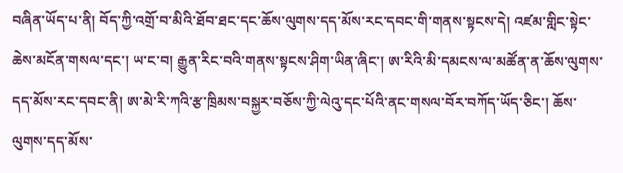བཞིན་ཡོད་པ་ནི། བོད་ཀྱི་འགྲོ་བ་མིའི་ཐོབ་ཐང་དང་ཆོས་ལུགས་དད་མོས་རང་དབང་གི་གནས་སྟངས་དེ། འཛམ་གླིང་སྟེང་ཆེས་མངོན་གསལ་དང་། ཡ་ང་བ། རྒྱུན་རིང་བའི་གནས་སྟངས་ཤིག་ཡིན་ཞིང་། ཨ་རིའི་མི་དམངས་ལ་མཚོན་ན་ཆོས་ལུགས་དད་མོས་རང་དབང་ནི། ཨ་མེ་རི་ཀའི་རྩ་ཁྲིམས་བསྐྱར་བཅོས་ཀྱི་ལེའུ་དང་པོའི་ནང་གསལ་བོར་བཀོད་ཡོད་ཅིང་། ཆོས་ལུགས་དད་མོས་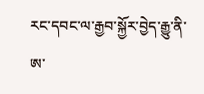རང་དབང་ལ་རྒྱབ་སྐྱོར་བྱེད་རྒྱུ་ནི་ཨ་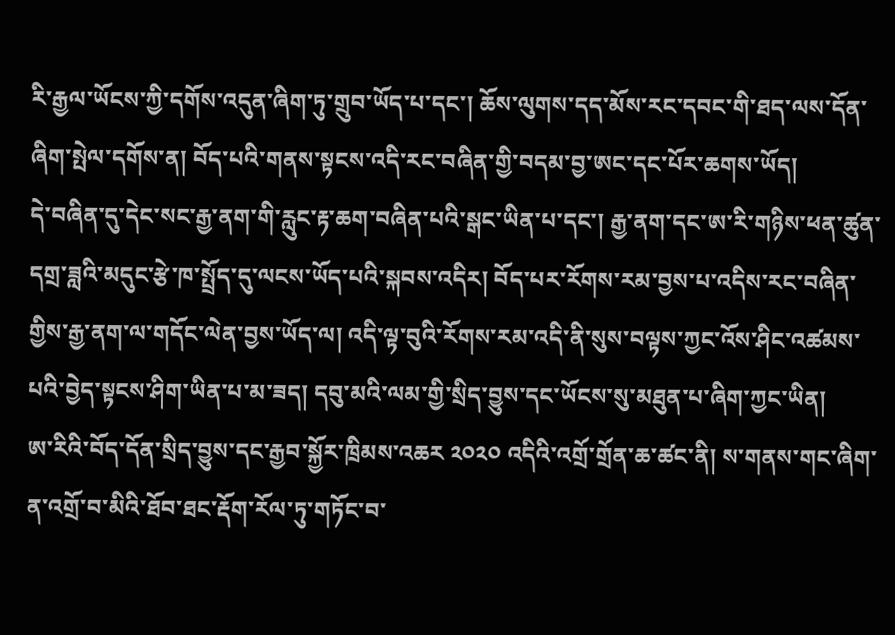རི་རྒྱལ་ཡོངས་ཀྱི་དགོས་འདུན་ཞིག་ཏུ་གྲུབ་ཡོད་པ་དང་། ཆོས་ལུགས་དད་མོས་རང་དབང་གི་ཐད་ལས་དོན་ཞིག་སྤེལ་དགོས་ན། བོད་པའི་གནས་སྟངས་འདི་རང་བཞིན་གྱི་བདམ་བྱ་ཨང་དང་པོར་ཆགས་ཡོད།
དེ་བཞིན་དུ་དེང་སང་རྒྱ་ནག་གི་རླུང་རྟ་ཆག་བཞིན་པའི་སྒང་ཡིན་པ་དང་། རྒྱ་ནག་དང་ཨ་རི་གཉིས་ཕན་ཚུན་དགྲ་ཟླའི་མདུང་རྩེ་ཁ་སྤྲོད་དུ་ལངས་ཡོད་པའི་སྐབས་འདིར། བོད་པར་རོགས་རམ་བྱས་པ་འདིས་རང་བཞིན་གྱིས་རྒྱ་ནག་ལ་གདོང་ལེན་བྱས་ཡོད་ལ། འདི་ལྟ་བུའི་རོགས་རམ་འདི་ནི་སུས་བལྟས་ཀྱང་འོས་ཤིང་འཚམས་པའི་བྱེད་སྟངས་ཤིག་ཡིན་པ་མ་ཟད། དབུ་མའི་ལམ་གྱི་སྲིད་བྱུས་དང་ཡོངས་སུ་མཐུན་པ་ཞིག་ཀྱང་ཡིན།
ཨ་རིའི་བོད་དོན་སྲིད་བྱུས་དང་རྒྱབ་སྐྱོར་ཁྲིམས་འཆར ༢༠༢༠ འདིའི་འགྲོ་གྲོན་ཆ་ཚང་ནི། ས་གནས་གང་ཞིག་ན་འགྲོ་བ་མིའི་ཐོབ་ཐང་རྡོག་རོལ་ཏུ་གཏོང་བ་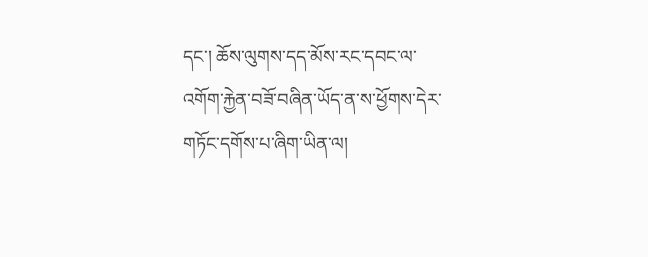དང་། ཆོས་ལུགས་དད་མོས་རང་དབང་ལ་འགོག་རྐྱེན་བཟོ་བཞིན་ཡོད་ན་ས་ཕྱོགས་དེར་གཏོང་དགོས་པ་ཞིག་ཡིན་ལ།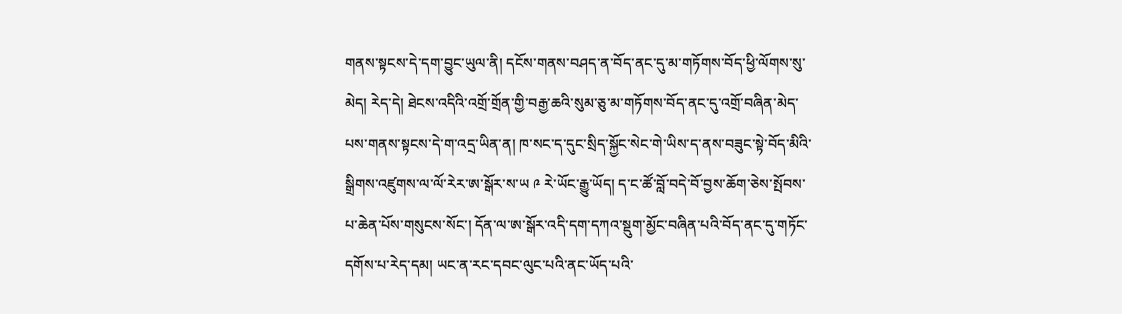གནས་སྟངས་དེ་དག་བྱུང་ཡུལ་ནི། དངོས་གནས་བཤད་ན་བོད་ནང་དུ་མ་གཏོགས་བོད་ཕྱི་ལོགས་སུ་མེད། རེད་དེ། ཐེངས་འདིའི་འགྲོ་གྲོན་གྱི་བརྒྱ་ཆའི་སུམ་ཅུ་མ་གཏོགས་བོད་ནང་དུ་འགྲོ་བཞིན་མེད་པས་གནས་སྟངས་དེ་ག་འདྲ་ཡིན་ན། ཁ་སང་ད་དུང་སྲིད་སྐྱོང་སེང་གེ་ཡིས་ད་ནས་བཟུང་སྟེ་བོད་མིའི་སྒྲིགས་འཛུགས་ལ་ལོ་རེར་ཨ་སྒོར་ས་ཡ ༩ རེ་ཡོང་རྒྱུ་ཡོད། ད་ང་ཚོ་བློ་བདེ་བོ་བྱས་ཆོག་ཅེས་སྤོབས་པ་ཆེན་པོས་གསུངས་སོང་། དོན་ལ་ཨ་སྒོར་འདི་དག་དཀའ་སྡུག་མྱོང་བཞིན་པའི་བོད་ནང་དུ་གཏོང་དགོས་པ་རེད་དམ། ཡང་ན་རང་དབང་ལུང་པའི་ནང་ཡོད་པའི་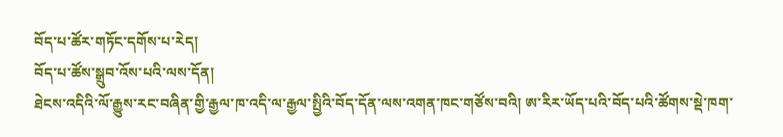བོད་པ་ཚོར་གཏོང་དགོས་པ་རེད།
བོད་པ་ཚོས་སྒྲུབ་འོས་པའི་ལས་དོན།
ཐེངས་འདིའི་ལོ་རྒྱུས་རང་བཞིན་གྱི་རྒྱལ་ཁ་འདི་ལ་རྒྱལ་སྤྱིའི་བོད་དོན་ལས་འགན་ཁང་གཙོས་བའི། ཨ་རིར་ཡོད་པའི་བོད་པའི་ཚོགས་སྡེ་ཁག་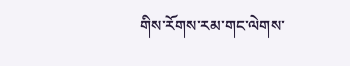གིས་རོགས་རམ་གང་ལེགས་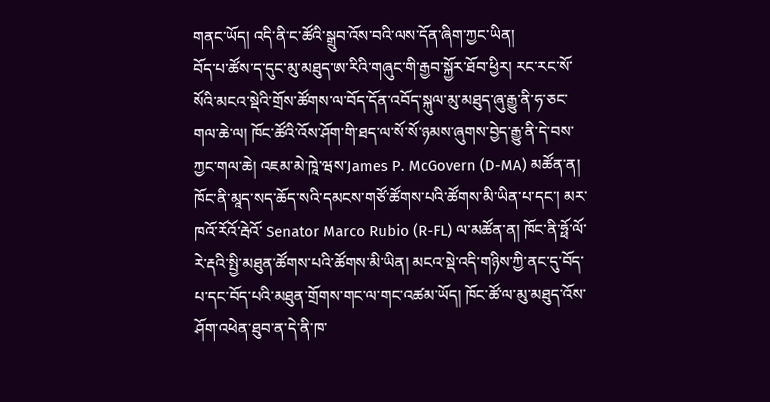གནང་ཡོད། འདི་ནི་ང་ཚོའི་སྒྲུབ་འོས་བའི་ལས་དོན་ཞིག་ཀྱང་ཡིན།
བོད་པ་ཚོས་ད་དུང་མུ་མཐུད་ཨ་རིའི་གཞུང་གི་རྒྱབ་སྐྱོར་ཐོབ་ཕྱིར། རང་རང་སོ་སོའི་མངའ་སྡེའི་གྲོས་ཚོགས་ལ་བོད་དོན་འབོད་སྐུལ་མུ་མཐུད་ཞུ་རྒྱུ་ནི་ཧ་ཅང་གལ་ཆེ་ལ། ཁོང་ཚོའི་འོས་ཤོག་གི་ཐད་ལ་སོ་སོ་ཉམས་ཞུགས་བྱེད་རྒྱུ་ནི་དེ་བས་ཀྱང་གལ་ཆེ། འཇམ་མེ་ཁཱེ་ཝས་James P. McGovern (D-MA) མཚོན་ན། ཁོང་ནི་མཱད་སད་ཆོད་སའི་དམངས་གཙོ་ཚོགས་པའི་ཚོགས་མི་ཡིན་པ་དང་། མར་ཁའོ་རོའོ་རྦེའོ་ Senator Marco Rubio (R-FL) ལ་མཚོན་ན། ཁོང་ནི་ཧྥོ་ལོ་རེ་རྡའི་སྤྱི་མཐུན་ཚོགས་པའི་ཚོགས་མི་ཡིན། མངའ་སྡེ་འདི་གཉིས་ཀྱི་ནང་དུ་བོད་པ་དང་བོད་པའི་མཐུན་གྲོགས་གང་ལ་གང་འཚམ་ཡོད། ཁོང་ཚོ་ལ་མུ་མཐུད་འོས་ཤོག་འཕེན་ཐུབ་ན་དེ་ནི་ཁ་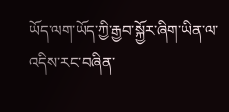ཡོད་ལག་ཡོད་ཀྱི་རྒྱབ་སྐྱོར་ཞིག་ཡིན་ལ་འདིས་རང་བཞིན་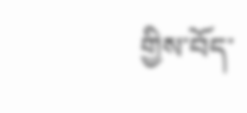གྱིས་བོད་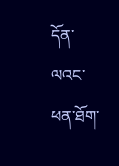དོན་ལའང་ཕན་ཐོག་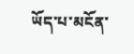ཡོད་པ་མངོན་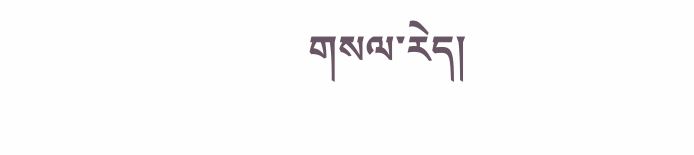གསལ་རེད།